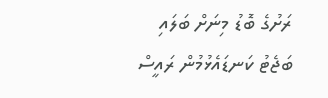ރަށުގެ ބޮޑު މިނަށް ބަލައި ބަޖެޓު ކަނޑައެޅުމުން ރައީސް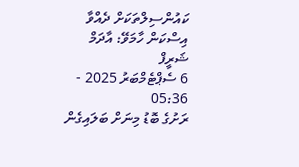ކައުންސިލްތަކަށް ދެއްވާ އިސްކަން ހާމަވޭ: އާދަމް ޝަރީފް
6 ސެޕްޓެމްބަރު 2025 - 05:36
ރަށުގެ ބޮޑު މިނަށް ބަލައިގެން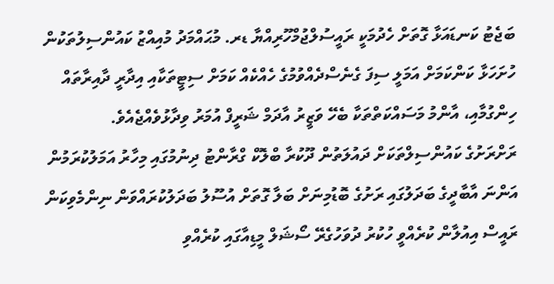ބަޖެޓު ކަނޑައަޅާ ގޮތަށް ހެދުމަކީ ރައީސުލްޖުމްހޫރިއްޔާ ޑރ. މުޙައްމަދު މުއިއްޒު ކައުންސިލުތަކުން ހުށަހަޅާ ކަންކަމަށް އަމަލީ ސިފަ ގެނެސްދެއްވުމުގެ ހެއްކެއް ކަމަށް ސިޓީތަކާއި އިދާރީ ދާއިރާތައް ހިންގުމާއި، އާންމު މަސައްކަތްތަކާ ބެހޭ ވަޒީރު އާދަމް ޝަރީފް އުމަރު ވިދާޅުވެއްޖެއެވެ.
ރަށްރަށުގެ ކައުންސިލްތަކަށް ދައުލަތުން ދޫކުރާ ބްލޮކް ގްރާންޓު ދިނުމުގައި މިހާރު އަމަލުކުރަމުން އަންނަ އާބާދީގެ ބަދަލުގައި ރަށުގެ ބޮޑުމިނަށް ބަލާ ގޮތަށް އުސޫލު ބަދަލުކުރައްވަން ނިންމެވިކަން ރައީސް އިއުލާން ކުރެއްވީ ހުކުރު ދުވަހުގެރޭ ސޯޝަލް މީޑިއާގައި ކުރެއްވި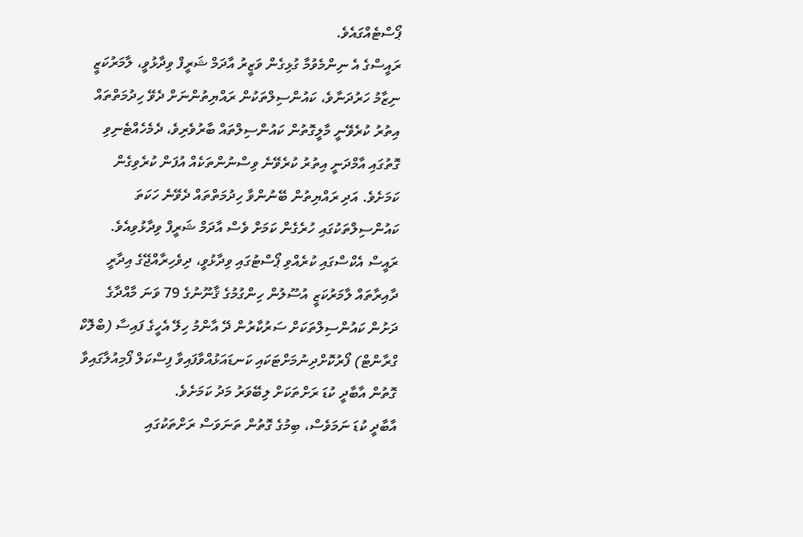ޕޯސްޓެއްގައެވެ.
ރައީސްގެ އެ ނިންމެވުމާ ގުޅިގެން ވަޒީރު އާދަމް ޝަރީފް ވިދާޅުވީ، ލާމަރުކަޒީ ނިޒާމު ހަރުދަނާވެ، ކައުންސިލްތަކުން ރައްޔިތުންނަށް ދެވޭ ހިދުމަތްތައް އިތުރު ކުރެވޭނީ މާލީގޮތުން ކައުންސިލްތައް ބާރުވެރިވެ، ދެމެހެއްޓެނިވި ގޮތުގައި އާމްދަނީ އިތުރު ކުރެވޭނެ ވިސްނުންތަކެއް އުފަން ކުރެވިގެން ކަމަށެވެ. އަދި ރައްޔިތުން ބޭނުންވާ ހިދުމަތްތައް ދެވޭނެ ހަކަތަ ކައުންސިލްތަކުގައި ހުރެގެން ކަމަށް ވެސް އާދަމް ޝަރީފް ވިދާޅުވިއެވެ.
ރައީސް އެކްސްގައި ކުރެއްވި ޕޯސްޓުގައި ވިދާޅުވީ، ދިވެހިރާއްޖޭގެ އިދާރީ ދާއިރާތައް ލާމަރުކަޒީ އުސޫލުން ހިންގުމުގެ ޤާނޫނުގެ 79 ވަނަ މާއްދާގެ ދަށުން ކައުންސިލްތަކަށް ސަރުކާރުން ދޭ އާންމު ހިލޭ އެހީގެ ފައިސާ (ބްލޮކް ގްރާންޓް) ފޯރުކޮށްދިނުމަށްޓަކައި ކަނޑައަޅުއްވާފައިވާ ފިސްކަލް ފޯމިއުލާގައިވާ ގޮތުން އާބާދީ ކުޑަ ރަށްތަކަށް ލިބޭވަރު މަދު ކަމަށެވެ.
އާބާދީ ކުޑަ ނަމަވެސް، ބިމުގެ ގޮތުން ތަނަވަސް ރަށްތަކުގައި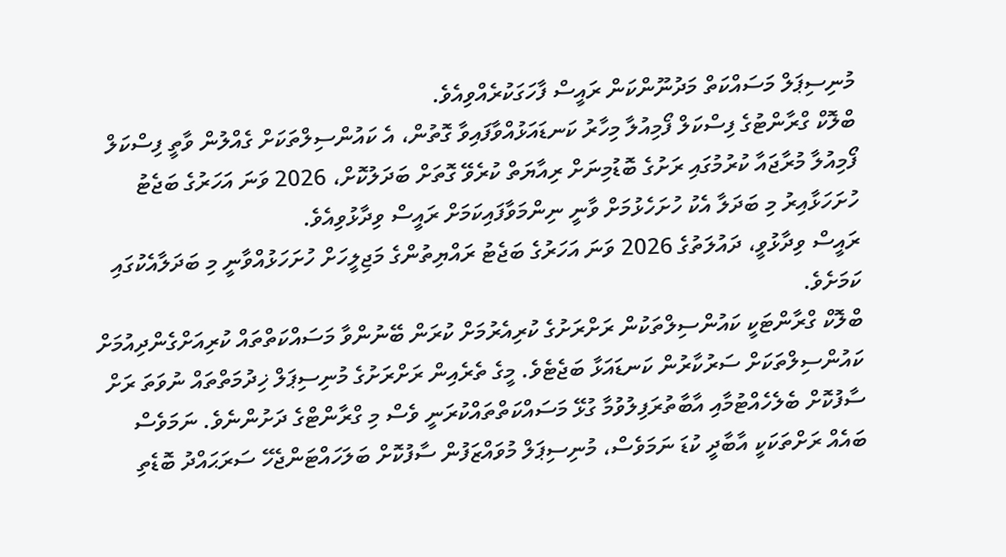މުނިސިޕަލް މަސައްކަތް މަދުނޫންކަން ރައީސް ފާހަގަކުރެއްވިއެވެ.
ބްލޮކް ގްރާންޓުގެ ފިސްކަލް ފޯމިއުލާ މިހާރު ކަނޑައަޅުއްވާފައިވާ ގޮތުން، އެ ކައުންސިލްތަކަށް ގެއްލުން ވާތީ ފިސްކަލް ފޯމިއުލާ މުރާޖައާ ކުރުމުގައި ރަށުގެ ބޮޑުމިނަށް ރިއާޔަތް ކުރެވޭ ގޮތަށް ބަދަލުކޮށް، 2026 ވަނަ އަހަރުގެ ބަޖެޓު ހުށަހަޅާއިރު މި ބަދަލާ އެކު ހުށަހެޅުމަށް ވާނީ ނިންމަވާފައިކަމަށް ރައީސް ވިދާޅުވިއެވެ.
ރައީސް ވިދާޅުވީ، ދައުލަތުގެ 2026 ވަނަ އަހަރުގެ ބަޖެޓު ރައްޔިތުންގެ މަޖިލީހަށް ހުށަހަޅުއްވާނީ މި ބަދަލާއެކުގައި ކަމަށެވެ.
ބްލޮކް ގްރާންޓަކީ ކައުންސިލްތަކުން ރަށްރަށުގެ ކުރިއެރުމަށް ކުރަން ބޭނުންވާ މަސައްކަތްތައް ކުރިއަށްގެންދިއުމަށް ކައުންސިލްތަކަށް ސަރުކާރުން ކަނޑައަޅާ ބަޖެޓެވެ. މީގެ ތެރެއިން ރަށްރަށުގެ މުނިސިޕަލް ޚިދުމަތްތައް ނުވަތަ ރަށް ސާފުކޮށް ބެލެހެއްޓުމާއި އާބާތުރަފިލުވުމާ ގުޅޭ މަސައްކަތްތައްކުރަނީ ވެސް މި ގްރާންޓްގެ ދަށުންނެވެ. ނަމަވެސް ބައެއް ރަށްތަކަކީ އާބާދީ ކުޑަ ނަމަވެސް، މުނިސިޕަލް މުވައްޒަފުން ސާފުކޮށް ބަލަހައްޓަންޖެހޭ ސަރަޙައްދު ބޮޑެތި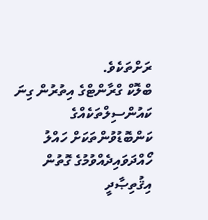ރަށްތަކެވެ.
ބްލޮކް ގްރާންޓްގެ އިތުރުން ގިނަ ކައުންސިލްތަކެއްގެ ކަންބޮޑުވުންތަކަށް ހައްލު ހޯއްދަވައިދެއްވުމުގެ ގޮތުން އިޤުތިޞާދީ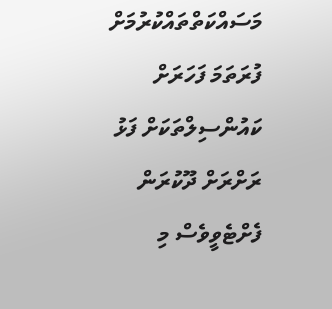މަސައްކަތްތައްކުރުމަށް ފުރަތަމަ ފަހަރަށް ކައުންސިލްތަކަށް ފަޅު ރަށްރަށް ދޫކުރަން ފެށްޓެވީވެސް މި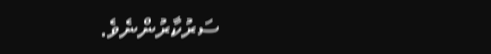ސަރުކާރުންނެވެ.